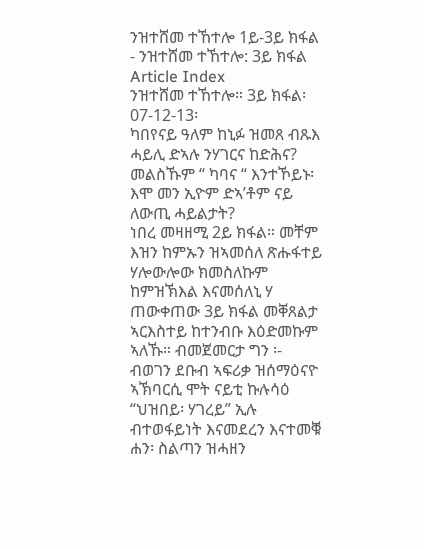ንዝተሸመ ተኸተሎ 1ይ-3ይ ክፋል - ንዝተሸመ ተኸተሎ: 3ይ ክፋል
Article Index
ንዝተሸመ ተኸተሎ። 3ይ ክፋል፡ 07-12-13፡
ካበየናይ ዓለም ከኒፉ ዝመጸ ብጹእ ሓይሊ ድኣሉ ንሃገርና ከድሕና?
መልስኹም “ ካባና “ እንተኾይኑ፡ እሞ መን ኢዮም ድኣ’ቶም ናይ ለውጢ ሓይልታት?
ነበረ መዛዘሚ 2ይ ክፋል። መቸም እዝን ከምኡን ዝኣመሰለ ጽሑፋተይ ሃሎውሎው ክመስለኩም ከምዝኽእል እናመሰለኒ ሃ ጠውቀጠው 3ይ ክፋል መቐጸልታ ኣርእስተይ ከተንብቡ እዕድመኩም ኣለኹ። ብመጀመርታ ግን ፡-
ብወገን ደቡብ ኣፍሪቃ ዝሰማዕናዮ ኣኽባርሲ ሞት ናይቲ ኩሉሳዕ “ህዝበይ፡ ሃገረይ” ኢሉ ብተወፋይነት እናመደረን እናተመቑ ሐን፡ ስልጣን ዝሓዘን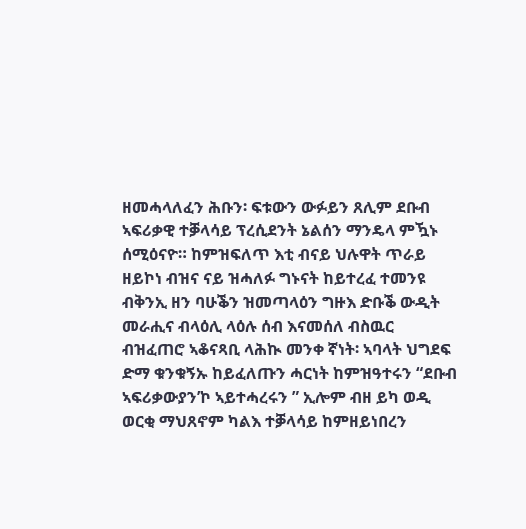ዘመሓላለፈን ሕቡን፡ ፍቱውን ውፉይን ጸሊም ደቡብ ኣፍሪቃዊ ተቓላሳይ ፕረሲደንት ኔልሰን ማንዴላ ምዃኑ ሰሚዕናዮ። ከምዝፍለጥ እቲ ብናይ ህሉዋት ጥራይ ዘይኮነ ብዝና ናይ ዝሓለፉ ግኑናት ከይተረፈ ተመንዩ ብቅንኢ ዘን ባሁቕን ዝመጣላዕን ግዙእ ድቡቕ ውዲት መራሒና ብላዕሊ ላዕሉ ሰብ እናመሰለ ብስዉር ብዝፈጠሮ ኣቆናጻቢ ላሕኲ መንቀ ኛነት፡ ኣባላት ህግደፍ ድማ ቁንቁኝኡ ከይፈለጡን ሓርነት ከምዝዓተሩን “ደቡብ ኣፍሪቃውያን’ኮ ኣይተሓረሩን ” ኢሎም ብዘ ይካ ወዲ ወርቂ ማህጸኖም ካልእ ተቓላሳይ ከምዘይነበረን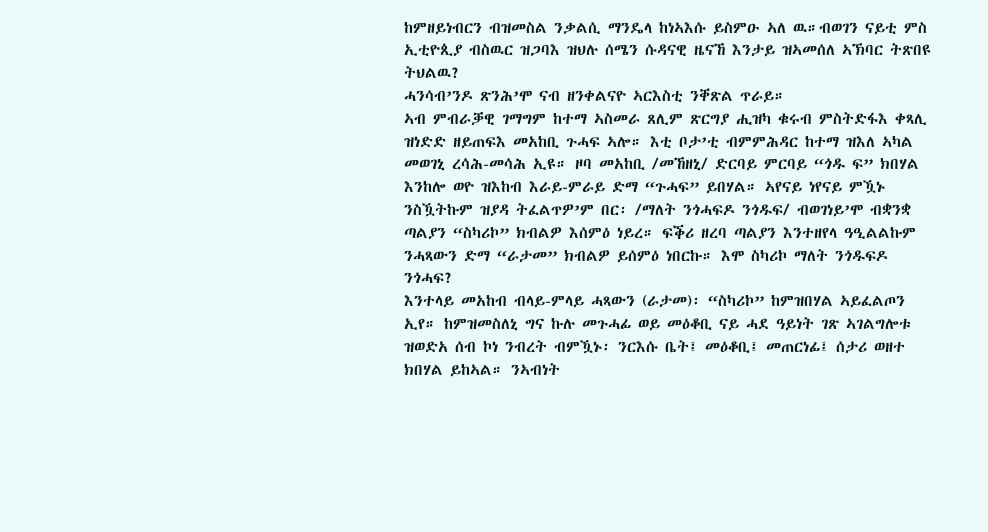ከምዘይነብርን ብዝመስል ንቃልሲ ማንዴላ ከነኣእሱ ይስምዑ ኣለ ዉ።ብወገን ናይቲ ምስ ኢቲዮጲያ ብስዉር ዝጋባእ ዝህሉ ሰሜን ሱዳናዊ ዜናኸ እንታይ ዝኣመሰለ ኣኽባር ትጽበዩ ትህልዉ?
ሓንሳብ’ንዶ ጽንሕ’ሞ ናብ ዘንቀልናዮ ኣርእስቲ ንቐጽል ጥራይ።
ኣብ ምብራቓዊ ገማግም ከተማ ኣስመራ ጸሊም ጽርግያ ሒዝካ ቁሩብ ምስትድፋእ ቀጻሊ ዝነድድ ዘይጠፍእ መአከቢ ጉሓፍ ኣሎ። እቲ ቦታ’ቲ ብምምሕዳር ከተማ ዝእለ ኣካል መወገኒ ረሳሕ-መሳሕ ኢዩ። ዞባ መአከቢ /መኸዘኒ/ ድርባይ ምርባይ “ጎዱ ፍ” ክበሃል እንከሎ ወዮ ዝእከብ እራይ-ምራይ ድማ “ጉሓፍ” ይበሃል። ኣየናይ ነየናይ ምዃኑ ንስዃትኩም ዝያዳ ትፈልጥዎ’ም በር፡ /ማለት ንጎሓፍዶ ንጎዱፍ/ ብወገነይ’ሞ ብቋንቋ ጣልያን “ስካሪኮ” ክብልዎ እሰምዕ ነይረ። ፍቕሪ ዘረባ ጣልያን እንተዘየላ ዓዒልልኩም ንሓጻውን ድማ “ራታመ” ክብልዎ ይሰምዕ ነበርኩ። እሞ ስካሪኮ ማለት ንጎዱፍዶ ንጎሓፍ?
እንተላይ መአከብ ብላይ-ምላይ ሓጻውን (ራታመ)፡ “ስካሪኮ” ከምዝበሃል ኣይፈልጦን ኢየ። ከምዝመስለኒ ግና ኩሉ መጉሓፊ ወይ መዕቆቢ ናይ ሓደ ዓይነት ገጽ ኣገልግሎቱ ዝወድአ ሰብ ኮነ ንብረት ብምዃኑ፡ ንርእሱ ቤት፤ መዕቆቢ፤ መጠርነፊ፤ ሰታሪ ወዘተ ክበሃል ይከኣል። ንኣብነት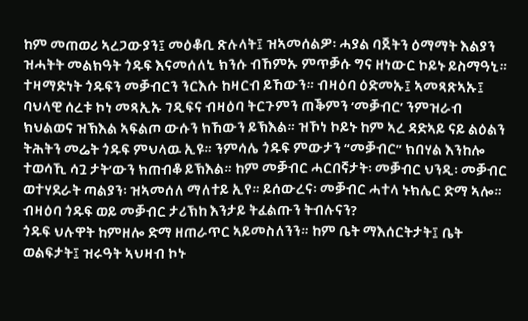ከም መጠወሪ ኣረጋውያን፤ መዕቆቢ ጽሉላት፤ ዝኣመሰልዎ፡ ሓያል ባጀትን ዕማማት እልያን ዝሓትት መልክዓት ጎዱፍ እናመሰለኒ ክንሱ ብኸምኡ ምጥቓሱ ግና ዘነውር ኮይኑ ይስማዓኒ።
ተዛማድነት ጎዱፍን መቓብርን ንርእሱ ከዛርብ ይኸውን። ብዛዕባ ዕድመኡ፤ ኣመጻጽኣኡ፤ ባህላዊ ሰረቱ ኮነ መጻኢኡ ገዲፍና ብዛዕባ ትርጉምን ጠቕምን ‘መቓብር’ ንምዝራብ ክህልወና ዝኽእል ኣፍልጦ ውሱን ክኸውን ይኽእል። ዝኾነ ኮይኑ ከም ኣረ ዳድኣይ ናይ ልዕልን ትሕትን መሬት ጎዱፍ ምህላዉ ኢዩ። ንምሳሌ ጎዱፍ ምውታን “መቓብር” ክበሃል እንከሎ ተወሳኺ ሳጓ ታት’ውን ክጠብቆ ይኽእል። ከም መቓብር ሓርበኛታት፡ መቓብር ህንዲ፡ መቓብር ወተሃደራት ጣልያን፡ ዝኣመሰለ ማለተይ ኢየ። ይሰውረና፡ መቓብር ሓተላ ኑክሌር ድማ ኣሎ። ብዛዕባ ጎዱፍ ወይ መቓብር ታሪኽከ እንታይ ትፈልጡን ትብሉናን?
ጎዱፍ ህሉዋት ከምዘሎ ድማ ዘጠራጥር ኣይመስለንን። ከም ቤት ማእሰርትታት፤ ቤት ወልፍታት፤ ዝሩዓት ኣህዛብ ኮኑ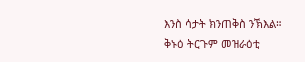እንስ ሳታት ክንጠቅስ ንኽእል። ቅኑዕ ትርጉም መዝራዕቲ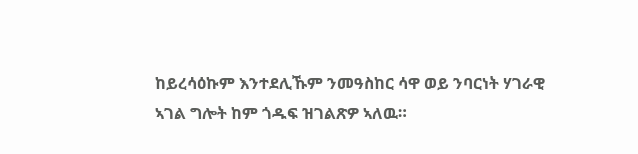ከይረሳዕኩም እንተደሊኹም ንመዓስከር ሳዋ ወይ ንባርነት ሃገራዊ ኣገል ግሎት ከም ጎዱፍ ዝገልጽዎ ኣለዉ።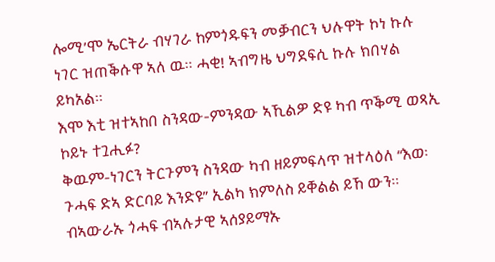ሎሚ’ሞ ኤርትራ ብሃገራ ከምጎዱፍን መቓብርን ህሉዋት ኮነ ኩሉ ነገር ዝጠቕሱዋ ኣለ ዉ። ሓቂ! ኣብግዜ ህግደፍሲ ኩሉ ክበሃል ይካአል።
እሞ እቲ ዝተኣከበ ስንዳው-ምንዳው ኣኺልዎ ድዩ ካብ ጥቕሚ ወጻኢ ኮይኑ ተጓሒፉ?
ቅዉም-ነገርን ትርጉምን ስንዳው ካብ ዘይምፍላጥ ዝተላዕለ “እወ፡ ጉሓፍ ድኣ ድርባይ እንድዩ” ኢልካ ክምለስ ይቐልል ይኸ ውን። ብኣውራኡ ጎሓፍ ብኣሉታዊ ኣሰያይማኡ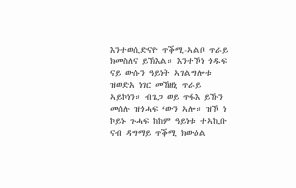እንተወሲድናዮ ጥቕሚ-ኣልቦ ጥራይ ክመስለና ይኽእል። እንተኾነ ጎዱፍ ናይ ውሱን ዓይነት ኣገልግሎቱ ዝወድአ ነገር መኸዘኒ ጥራይ ኣይኮነን። ብጌጋ ወይ ጥፋእ ይኹን መሰሉ ዝጎሓፍ ‘ውን ኣሎ። ዝኾ ነ ኮይኑ ጉሓፍ ከከም ዓይነቱ ተኣኪቡ ናብ ዳግማይ ጥቕሚ ክውዕል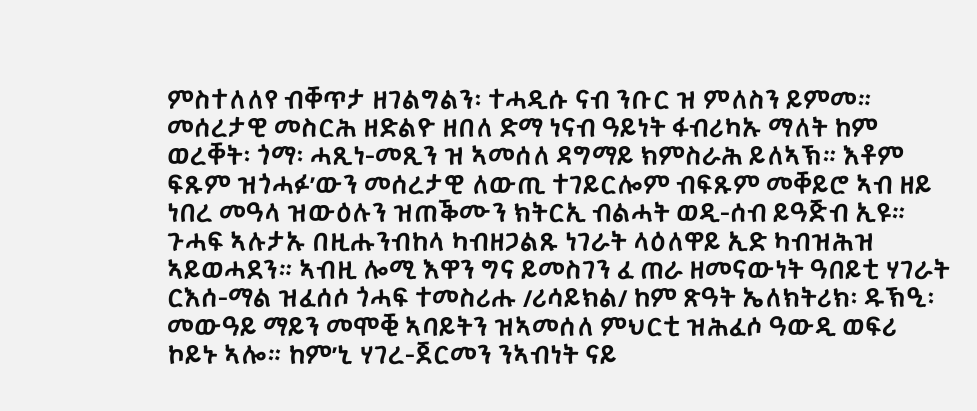ምስተለለየ ብቐጥታ ዘገልግልን፡ ተሓዲሱ ናብ ንቡር ዝ ምለስን ይምመ። መሰረታዊ መስርሕ ዘድልዮ ዘበለ ድማ ነናብ ዓይነት ፋብሪካኡ ማለት ከም ወረቐት፡ ጎማ፡ ሓጺነ-መጺን ዝ ኣመሰለ ዳግማይ ክምስራሕ ይለኣኽ። እቶም ፍጹም ዝጎሓፉ’ውን መሰረታዊ ለውጢ ተገይርሎም ብፍጹም መቐይሮ ኣብ ዘይ ነበረ መዓላ ዝውዕሉን ዝጠቕሙን ክትርኢ ብልሓት ወዲ-ሰብ ይዓጅብ ኢዩ።
ጉሓፍ ኣሉታኡ በዚሑንብከላ ካብዘጋልጹ ነገራት ላዕለዋይ ኢድ ካብዝሕዝ ኣይወሓደን። ኣብዚ ሎሚ እዋን ግና ይመስገን ፈ ጠራ ዘመናውነት ዓበይቲ ሃገራት ርእሰ-ማል ዝፈሰሶ ጎሓፍ ተመስሪሑ /ሪሳይክል/ ከም ጽዓት ኤለክትሪክ፡ ዱኽዒ፡ መውዓይ ማይን መሞቒ ኣባይትን ዝኣመሰለ ምህርቲ ዝሕፈሶ ዓውዲ ወፍሪ ኮይኑ ኣሎ። ከም’ኒ ሃገረ-ጀርመን ንኣብነት ናይ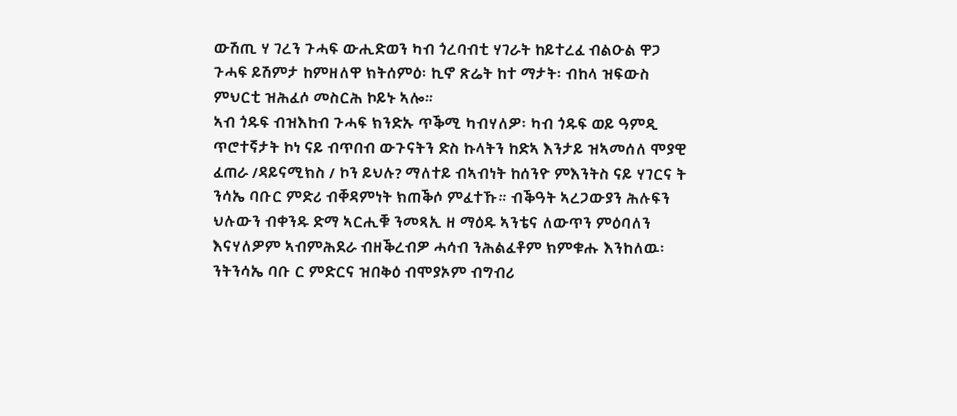ውሽጢ ሃ ገረን ጉሓፍ ውሒድወን ካብ ጎረባብቲ ሃገራት ከይተረፈ ብልዑል ዋጋ ጉሓፍ ይሽምታ ከምዘለዋ ክትሰምዕ፡ ኪኖ ጽሬት ከተ ማታት፡ ብከላ ዝፍውስ ምህርቲ ዝሕፈሶ መስርሕ ኮይኑ ኣሎ።
ኣብ ጎዱፍ ብዝእከብ ጉሓፍ ክንድኡ ጥቕሚ ካብሃለዎ፡ ካብ ጎዱፍ ወይ ዓምዲ ጥሮተኛታት ኮነ ናይ ብጥበብ ውጉናትን ድስ ኩላትን ከድኣ እንታይ ዝኣመሰለ ሞያዊ ፈጠራ /ዳይናሚክስ / ኮን ይህሉ? ማለተይ ብኣብነት ከሰንዮ ምእንትስ ናይ ሃገርና ት ንሳኤ ባቡር ምድሪ ብቐዳምነት ክጠቕሶ ምፈተኹ። ብቕዓት ኣረጋውያን ሕሉፍን ህሉውን ብቀንዱ ድማ ኣርሒቑ ንመጻኢ ዘ ማዕዱ ኣንቴና ለውጥን ምዕባለን እናሃለዎም ኣብምሕደራ ብዘቕረብዎ ሓሳብ ንሕልፈቶም ክምቁሑ እንከለዉ፡ ንትንሳኤ ባቡ ር ምድርና ዝበቅዕ ብሞያኦም ብግብሪ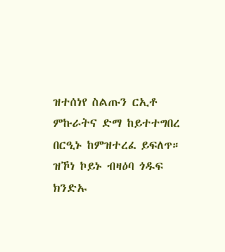ዝተሰነየ ስልጡን ርኢቶ ምኩራትና ድማ ከይተተግበረ በርዒኑ ከምዝተረፈ ይፍለጥ።
ዝኾነ ኮይኑ ብዛዕባ ጎዱፍ ክንድኡ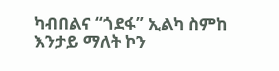ካብበልና “ጎደፋ” ኢልካ ስምከ እንታይ ማለት ኮን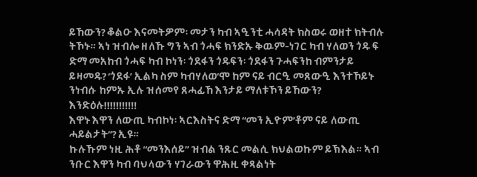ይኸውን? ቆልዑ እናመትዎም፡ መታን ካብ ኣዒንቲ ሓሳዳት ክስወሩ ወዘተ ክትብሉ ትኾኑ። ኣነ ዝብሎ ዘለኹ ግን ኣብ ጎሓፍ ክንድኡ ቅዉም-ነገር ካብ ሃለወን ጎዱ ፍ ድማ መአከብ ጎሓፍ ካብ ኮነን፡ ጎደፋን ጎዱፍን፡ ጎደፋን ጉሓፍንከ ብምንታይ ይዛመዱ? ‘ጎደፋ’ ኢልካ ስም ካብሃለወ’ሞ ከም ናይ ብርዒ መጸውዒ እንተኾይኑ ንነብሱ ከምኡ ኢሉ ዝሰመየ ጸሓፊኸ እንታይ ማለቱኾን ይኸውን? እንድዕሉ!!!!!!!!!!!
እዋኑ እዋን ለውጢ ካብኮነ፡ ኣርእስትና ድማ “መን ኢዮም’ቶም ናይ ለውጢ ሓይልታት”? ኢዩ።
ኩሉኹም ነዚ ሕቶ “መንእሰይ” ዝብል ንጹር መልሲ ክህልወኩም ይኽእል። ኣብ ንቡር እዋን ካብ ባህላውን ሃገራውን ዋሕዚ ቀጻልነት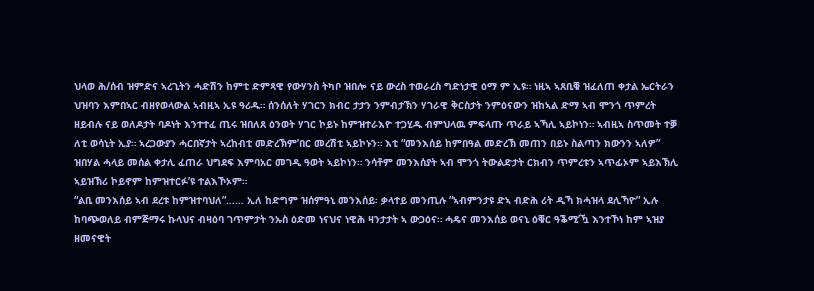ህላወ ሕ/ሰብ ዝምድና ኣረጊትን ሓድሽን ከምቲ ድምጻዊ የውሃንስ ትካቦ ዝበሎ ናይ ውረስ ተወራረስ ግድነታዊ ዕማ ም ኢዩ። ነዚኣ ኣጸቢቑ ዝፈለጠ ቀታል ኤርትራን ህዝባን እምበኣር ብዘየወላውል ኣብዚኣ ኢዩ ዓሪዱ። ሰንሰለት ሃገርን ክብር ታታን ንምብታኽን ሃገራዊ ቅርስታት ንምዕናውን ዝከኣል ድማ ኣብ ሞንጎ ጥምረት ዘይብሉ ናይ ወለዶታት ባዶነት እንተተፈ ጢሩ ዝበለጸ ዕንወት ሃገር ኮይኑ ከምዝተራእዮ ተጋሂዱ ብምህላዉ ምፍላጡ ጥራይ ኣኻሊ ኣይኮነን። ኣብዚኣ ስጥመት ተቓ ለቲ ወሳኒት ኢያ። ኣረጋውያን ሓርበኛታት ኣረከብቲ መድረኽም’በር መረሽቲ ኣይኮኑን። እቲ “መንእሰይ ከምበዓል መድረኽ መጠን በይኑ ስልጣን ክውንን ኣለዎ” ዝበሃል ሓላይ መሰል ቀታሊ ፈጠራ ህግደፍ እምባአር መገዲ ዓወት ኣይኮነን። ንሳቶም መንእሰያት ኣብ ሞንጎ ትውልድታት ርክብን ጥምረቱን ኣጥፊኦም ኣይእኽሊ ኣይዝኽሪ ኮይኖም ከምዝተርፉ’ዩ ተልእኾኦም።
“ልቢ መንእሰይ ኣብ ደረቱ ከምዝተባህለ”…… ኢለ ከድግም ዝሰምዓኒ መንእሰይ፡ ቃላተይ መንጢሉ “ኣብምንታዩ ድኣ ብድሕ ሪት ዲኻ ክሓዝላ ደሊኻዮ” ኢሉ ከባጭወለይ ብምጅማሩ ኩላህና ብዛዕባ ገጥምታት ንኡስ ዕድመ ነናህና ነዊሕ ዛንታታት ኣ ውጋዕና። ሓዴና መንእሰይ ወናኒ ዕቑር ዓቕሚ’ዃ እንተኾነ ከም ኣዝያ ዘመናዊት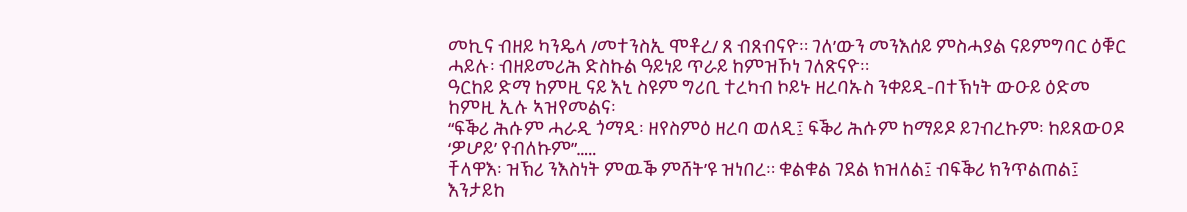መኪና ብዘይ ካንዴላ /መተንስኢ ሞቶረ/ ጸ ብጸብናዮ። ገለ’ውን መንእሰይ ምስሓያል ናይምግባር ዕቑር ሓይሉ፡ ብዘይመሪሕ ድስኩል ዓይነይ ጥራይ ከምዝኾነ ገለጽናዮ።
ዓርከይ ድማ ከምዚ ናይ እኒ ስዩም ግሪቢ ተረካብ ኮይኑ ዘረባኡስ ንቀይዲ-በተኽነት ውዑይ ዕድመ ከምዚ ኢሉ ኣዝየመልና፡
“ፍቕሪ ሕሱም ሓራዲ ጎማዲ፡ ዘየስምዕ ዘረባ ወለዲ፤ ፍቕሪ ሕሱም ከማይዶ ይገብረኩም፡ ከይጸውዐዶ ‘ዎሆይ’ የብለኩም”…..
ቸላዋእ፡ ዝኽሪ ንእስነት ምዉቕ ምሸት’ዩ ዝነበረ። ቁልቁል ገደል ክዝለል፤ ብፍቕሪ ክንጥልጠል፤ እንታይከ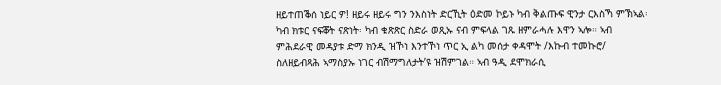ዘይተጠቕሰ ነይር ዎ! ዘይሩ ዘይሩ ግን ንእስነት ድርኺት ዕድመ ኮይኑ ካብ ቅልጡፍ ዊንታ ርእስኻ ምኽኣል፡ ካብ ክቱር ናፍቖት ናጽነት፡ ካብ ቁጽጽር ስድራ ወጺኡ ናብ ምፍላል ገጹ ዘምራሓሉ እዋን ኣሎ። ኣብ ምሕደራዊ መዳያቱ ድማ ክንዲ ዝኾነ እንተኾነ ጥር ኢ ልካ መሰታ ቀዳሞት /እኩብ ተመኩሮ/ ስለዘይብጻሕ ኣማስያኡ ነገር ብሽማግለታት’ዩ ዝሽምገል። ኣብ ዓዲ ደሞክራሲ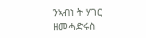ንኣብነ ት ሃገር ዘመሓድሩስ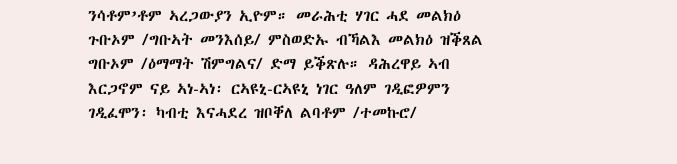ንሳቶም’ቶም ኣረጋውያን ኢዮም። መራሕቲ ሃገር ሓደ መልክዕ ጉቡኦም /ግቡኣት መንእሰይ/ ምስወድኡ ብኻልእ መልክዕ ዝቕጸል ግቡኦም /ዕማማት ሽምግልና/ ድማ ይቕጽሉ። ዳሕረዋይ ኣብ እርጋኖም ናይ ኣነ-ኣነ፡ ርኣዩኒ-ርኣዩኒ ነገር ዓለም ገዲፎዎምን ገዲፈሞን፡ ካብቲ እናሓደረ ዝቦቐለ ልባቶም /ተመኩሮ/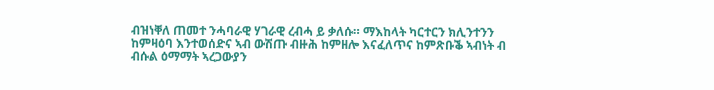ብዝነቐለ ጠመተ ንሓባራዊ ሃገራዊ ረብሓ ይ ቃለሱ። ማእከላት ካርተርን ክሊንተንን ከምዛዕባ እንተወሰድና ኣብ ውሽጡ ብዙሕ ከምዘሎ እናፈለጥና ከምጽቡቕ ኣብነት ብ ብሱል ዕማማት ኣረጋውያን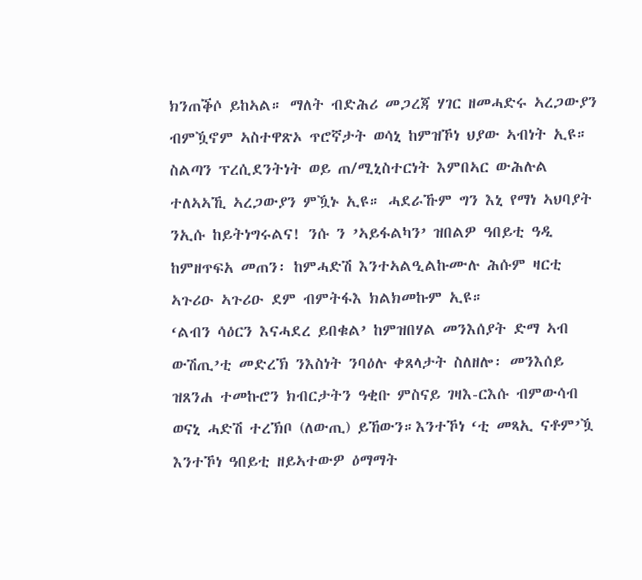ክንጠቕሶ ይከኣል። ማለት ብድሕሪ መጋረጃ ሃገር ዘመሓድሩ ኣረጋውያን ብምዃኖም ኣስተዋጽኦ ጥሮኛታት ወሳኒ ከምዝኾነ ህያው ኣብነት ኢዩ። ስልጣን ፕረሲደንትነት ወይ ጠ/ሚኒስተርነት እምበኣር ውሕሉል ተለኣኣኺ ኣረጋውያን ምዃኑ ኢዩ። ሓደራኹም ግን እኒ የማነ ኣህባያት ንኢሱ ከይትነግሩልና! ንሱ ን ’ኣይፋልካን’ ዝበልዎ ዓበይቲ ዓዲ ከምዘጥፍአ መጠን፡ ከምሓድሽ እንተኣልዒልኩሙሉ ሕሱም ዛርቲ ኣጉሪዑ ኣጉሪዑ ደም ብምትፋእ ክልክመኩም ኢዩ።
‘ልብን ሳዕርን እናሓደረ ይበቁል’ ከምዝበሃል መንእሰያት ድማ ኣብ ውሽጢ’ቲ መድረኽ ንእስነት ንባዕሉ ቀጸላታት ስለዘሎ፡ መንእሰይ ዝጸንሐ ተመኩሮን ክብርታትን ዓቂቡ ምስናይ ገዛእ-ርእሱ ብምውሳብ ወናኒ ሓድሽ ተረኽቦ (ለውጢ) ይኸውን።እንተኾነ ‘ቲ መጻኢ ናቶም’ዃ እንተኾነ ዓበይቲ ዘይኣተውዎ ዕማማት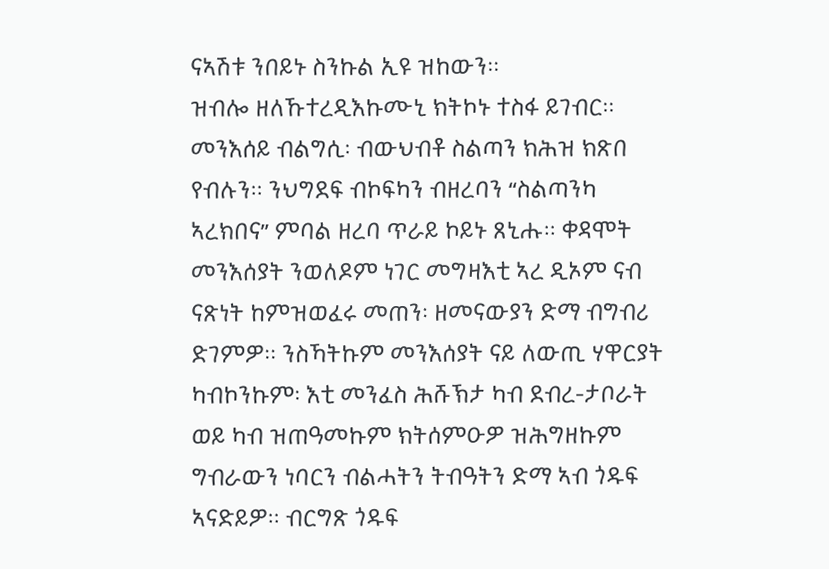ናኣሽቱ ንበይኑ ስንኩል ኢዩ ዝከውን።
ዝብሎ ዘለኹተረዲእኩሙኒ ክትኮኑ ተስፋ ይገብር። መንእሰይ ብልግሲ፡ ብውህብቶ ስልጣን ክሕዝ ክጽበ የብሉን። ንህግደፍ ብኮፍካን ብዘረባን “ስልጣንካ ኣረክበና” ምባል ዘረባ ጥራይ ኮይኑ ጸኒሑ። ቀዳሞት መንእሰያት ንወለዶም ነገር መግዛእቲ ኣረ ዲኦም ናብ ናጽነት ከምዝወፈሩ መጠን፡ ዘመናውያን ድማ ብግብሪ ድገምዎ። ንስኻትኩም መንእሰያት ናይ ለውጢ ሃዋርያት ካብኮንኩም፡ እቲ መንፈስ ሕሹኽታ ካብ ደብረ-ታቦራት ወይ ካብ ዝጠዓመኩም ክትሰምዑዎ ዝሕግዘኩም ግብራውን ነባርን ብልሓትን ትብዓትን ድማ ኣብ ጎዱፍ ኣናድይዎ። ብርግጽ ጎዱፍ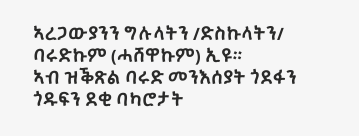ኣረጋውያንን ግሉላትን /ድስኩላትን/ ባሩድኩም (ሓሸዋኩም) ኢዩ።
ኣብ ዝቕጽል ባሩድ መንእሰያት ጎደፋን ጎዱፍን ደቂ ባካሮታት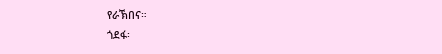የራኽበና።
ጎደፋ፡